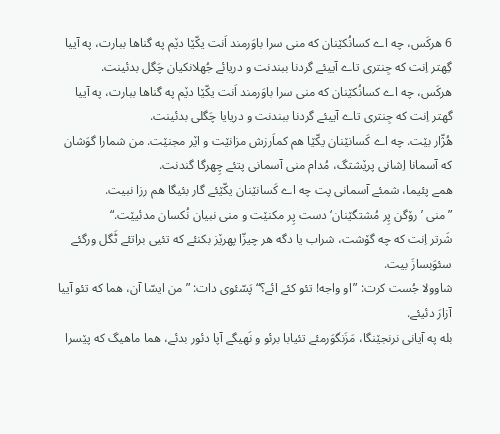6 هرکَس، چه اے کسانُکێنان که منی سرا باوَرمند اَنت یکّێا دێم په گناها ببارت، په آییا گِهتر اِنت که جِنتری تاے آییئے گردنا ببندنت و دریائے جُهلانکیان چَگل بدئینت.
هرکَس، چه اے کسانُکێنان که منی سرا باوَرمند اَنت یکّێا دێم په گناها ببارت، په آییا گهتر اِنت که جِنتری تاے آییئے گردنا ببندنت و دریایا چَگلی بدئینت.
هُژّار بێت. چه اے کَسانێنان یکّێا هم کماَرزش مزانێت و اێر مجنێت. من شمارا گوَشان که آسمانا اِشانی پرێشتگ، مُدام منی آسمانی پتئے چِهرگا گندنت.
همے پئیما، شمئے آسمانی پت چه اے کَسانێنان یکّێئے گار بئیگا هم رزا نبیت.
”منی ’رۆگن پِر مُشتگێنان‘ دست پِر مکنێت و منی نبیان نُکسان مدئیێت.“
شَرتر اِنت که چه گۆشت، شراب یا دگه هر چیزّا پهرێز بکنئے که تئیی براتئے ٹَگل ورگئے سئوَبسازَ بیت.
شاوولا جُست کرت: ”او واجه! تئو کئے ائے؟“ پَسّئوی دات: ”من ایسّا آن، هما که تئو آییا آزارَ دئیئے.
بله په آیانی نرنجێنگا، مَزَنگوَرمئے تئیابا برئو و نَهیگے آپا دئور بدئے، هما ماهیگ که پێسرا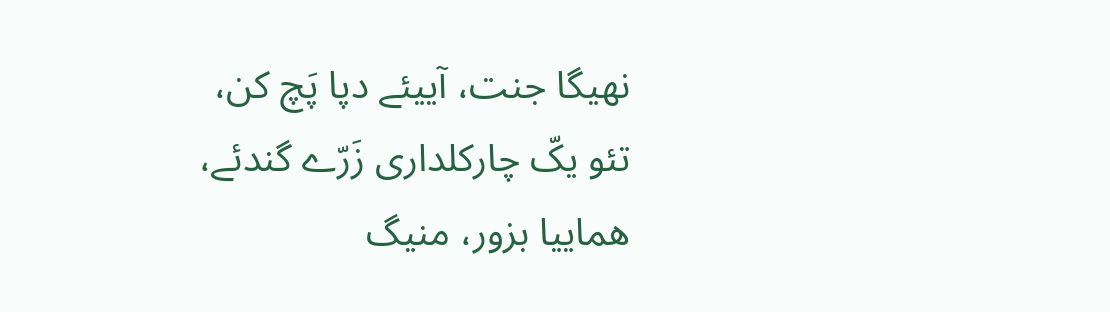نهیگا جنت، آییئے دپا پَچ کن، تئو یکّ چارکلداری زَرّے گندئے، هماییا بزور، منیگ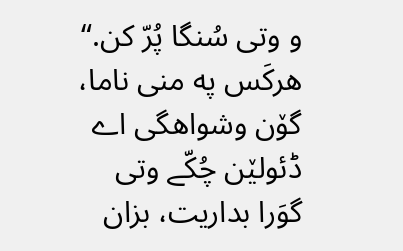و وتی سُنگا پُرّ کن.“
هرکَس په منی ناما، گۆن وشواهگی اے ڈئولێن چُکّے وتی گوَرا بداریت، بزان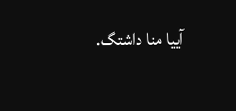آییا منا داشتگ.